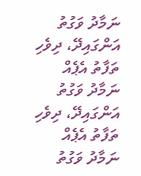ނަމާދު ވަގުތު އަންގައިދޭ، ދިވެހި ތަފާތު އެޕެއް
ނަމާދު ވަގުތު އަންގައިދޭ، ދިވެހި ތަފާތު އެޕެއް
ނަމާދު ވަގުތު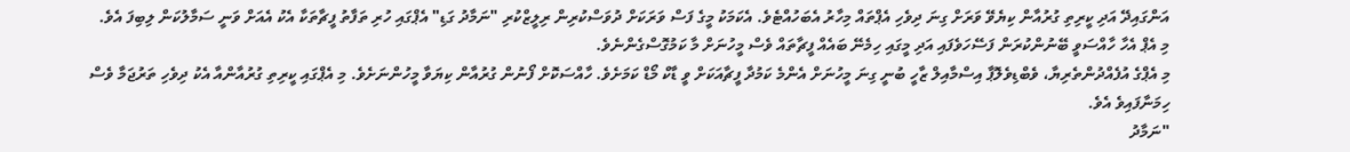އަންގައިދޭ އަދި ކީރިތި ގުރުއާން ކިޔެވޭ ވަރަށް ގިނަ ދިވެހި އެޕްތައް މިހާރު އެބަހުއްޓެވެ. އެކަމަކު މީގެ ފަސް ވަރަކަށް ދުވަސްކުރިން ރިލީޒްކުރި "ނަމާދު ގަޑި" އެޕްގައި ހުރި ތަފާތު ފީޗާތަކާ އެކު އެއަށް ވަނީ ސަމާލުކަން ލިބިފަ އެވެ.
މި އެޕް އެހާ ހާއްސަވީ ބޭނުންކުރަން ފަސޭހަވެފައި އަދި މީގައި ހިމެނޭ ބައެއް ފީޗާތައް ވެސް މީހުނަށް މާ ކަމުގޮސްގެންނެވެ.
މި އެޕްގެ އުފެއްދުންތެރިޔާ، ވެބްޑިވެލޮޕާ އިސްމާއިލް ޒާހީ ބުނީ ގިނަ މީހުނަށް އެންމެ ކަމުދާ ފީޗާއަކަށް ވީ ޑާކް މޯޑް ކަމަށެވެ. ހާއްސަކޮށް ފޯނުން ގުރުއާން ކިޔަވާ މީހުންނަށެވެ. މި އެޕްގައި ކީރިތި ގުރުއާންއާ އެކު ދިވެހި ތަރުޖަމާ ވެސް ހިމަނާފައިވެ އެވެ.
"ނަމާދު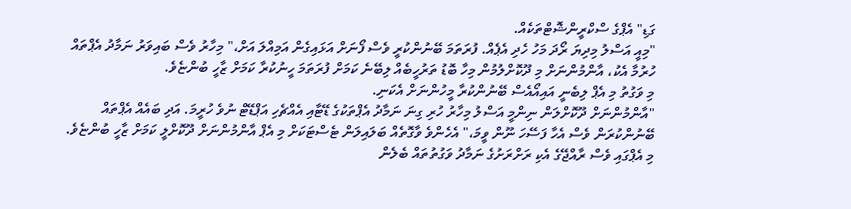ގަޑި" އެޕްގެ ސްކްރީންޝޮޓްތަކެއް.
"މިއީ އަސްލު މިދިޔަ ރޯދަ މަހު ހެދި އެޕެއް. ފުރަތަމަ ބޭނުންކުރީ ވެސް ފޯނަށް އަޅައިގެން އަމިއްލަ އަށް،" މިހާރު ވެސް ބައިވަރު ނަމާދު އެޕްތައް ހުރުމާ އެކު، އާންމުންނަށް މި ދޫކޮށްލުމުން މިހާ ބޮޑު ތަރުހީބެއް ލިބޭނެ ކަމަށް ފުރަތަމަ ހީނުކުރާ ކަމަށް ޒާހީ ބުންޏެވެ.
މި ވަގުތު މި އެޕް ލިބެނީ އައިއޯއެސް ބޭނުންކުރާ މީހުންނަށް އެކަނި.
"އާންމުންނަށް ދޫކޮށްލަން ނިންމީ އަސްލު މިހާރު ހުރި ގިނަ ނަމާދު އެޕްތަކުގެ ޑޭޓާއި އެއްޗެހި އަޕްޑޭޓް ނުވެ ހުރީމަ. އަދި ބައެއް އެޕްތައް ބޭނުންކުރަން ވެސް އެހާ ފަސޭހަ ނޫން ވީމަ،" އެހެންވެ ވާގޮތެއް ބަލައިލަން ޓެސްޓަކަށް މި އެޕް އާންމުންނަށް ދޫކޮށްލީ ކަމަށް ޒާހީ ބުންޏެވެ.
މި އެޕްގައި ވެސް ރާއްޖޭގެ އެކި ރަށްރަށުގެ ނަމާދު ވަގުތުތައް ބެލެން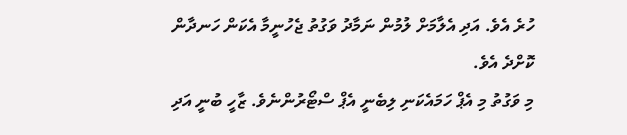ހުރެ އެވެ. އަދި އެލާމަށް ލުމުން ނަމާދު ވަގުތު ޖެހުނީމާ އެކަން ހަނދާން ކޮށްދެ އެވެ.
މި ވަގުތު މި އެޕް ހަމައެކަނި ލިބެނީ އެޕް ސްޓޯރުންނެވެ. ޒާހީ ބުނީ އަދި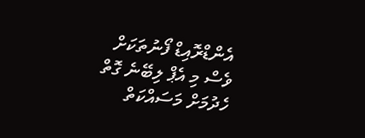އެންޑްރޮއިޑް ފޯނުތަކަށް ވެސް މި އެޕް ލިބޭނެ ގޮތް ހެދުމަށް މަސައްކަތް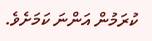ކުރަމުން އަންނަ ކަމަށެވެ.